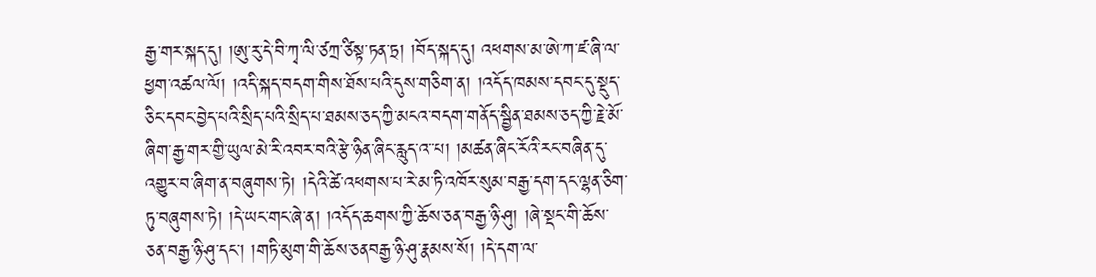རྒྱ་གར་སྐད་དུ། །ཨུ་རུ་དེ་བི་ཀྭ་ལི་ཙཀྲ་ཙིསྟ་ཏན་ཏྲ། །བོད་སྐད་དུ། འཕགས་མ་ཨེ་ཀ་ཛ་ཞི་ལ་ཕྱག་འཚལ་ལོ། །འདི་སྐད་བདག་གིས་ཐོས་པའི་དུས་གཅིག་ན། །འདོད་ཁམས་དབང་དུ་སྡུད་ཅིང་དབང་བྱེད་པའི་སྲིད་པའི་སྲིད་པ་ཐམས་ཅད་ཀྱི་མངའ་བདག་གནོད་སྦྱིན་ཐམས་ཅད་ཀྱི་རྗེ་མོ་ཞིག་རྒྱ་གར་གྱི་ཡུལ་མེ་རི་འབར་བའི་རྩེ་ཉིན་ཞིང་རླུད་འ་་པ། །མཚན་ཞིང་རོའི་རང་བཞིན་དུ་འགྱུར་བ་ཞིག་ན་བཞུགས་ཏེ། །དེའི་ཚེ་འཕགས་པ་རེ་མ་ཏི་འཁོར་སུམ་བརྒྱ་དག་དང་ལྷན་ཅིག་ཏུ་བཞུགས་ཏེ། །དེ་ཡང་གང་ཞེ་ན། །འདོད་ཆགས་ཀྱི་ཆོས་ཅན་བརྒྱ་ཉི་ཤུ། །ཞེ་སྡང་གི་ཆོས་ཅན་བརྒྱ་ཉི་ཤུ་དང་། །གཏི་མུག་གི་ཆོས་ཅནབརྒྱ་ཉི་ཤུ་རྣམས་སོ། །དེ་དག་ལ་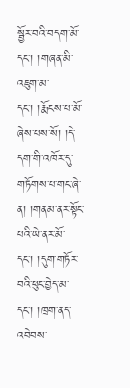སྦྱོར་བའི་བདག་མོ་དང་། །གཞན་མི་འཇུག་མ་དང་། །རྨོངས་པ་མོ་ཞེས་པས་སོ། །དེ་དག་གི་འཁོར་དུ་གཏོགས་པ་གང་ཞེ་ན། །གནམ་ནར་སྟོང་པའི་ཡེ་ནར་མོ་དང་། །དུག་གཏོར་བའི་ཕུང་བྱེད་མ་དང་། །ཁྲག་ནད་འབེབས་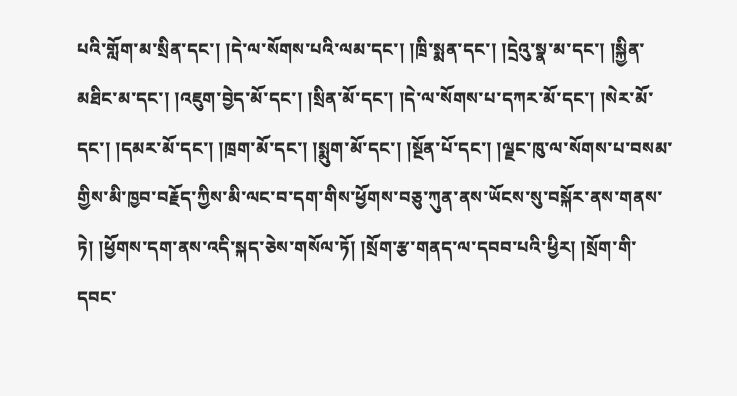པའི་གློག་མ་སྲིན་དང་། །དེ་ལ་སོགས་པའི་ལམ་དང་། །ཁྲི་སྨན་དང་། །དྲེའུ་སྣ་མ་དང་། །སྐྱིན་མཐིང་མ་དང་། །འཇུག་བྱེད་མོ་དང་། །སྲིན་མོ་དང་། །དེ་ལ་སོགས་པ་དཀར་མོ་དང་། །སེར་མོ་དང་། །དམར་མོ་དང་། །ཁྲག་མོ་དང་། །སྨུག་མོ་དང་། །སྔོན་པོ་དང་། །ལྗང་ཁུ་ལ་སོགས་པ་བསམ་གྱིས་མི་ཁྱབ་བརྗོད་ཀྱིས་མི་ལང་བ་དག་གིས་ཕྱོགས་བཅུ་ཀུན་ནས་ཡོངས་སུ་བསྐོར་ནས་གནས་ཏེ། །ཕྱོགས་དག་ནས་འདི་སྐད་ཅེས་གསོལ་ཏོ། །སྲོག་རྩ་གནད་ལ་དབབ་པའི་ཕྱིར། །སྲོག་གི་དབང་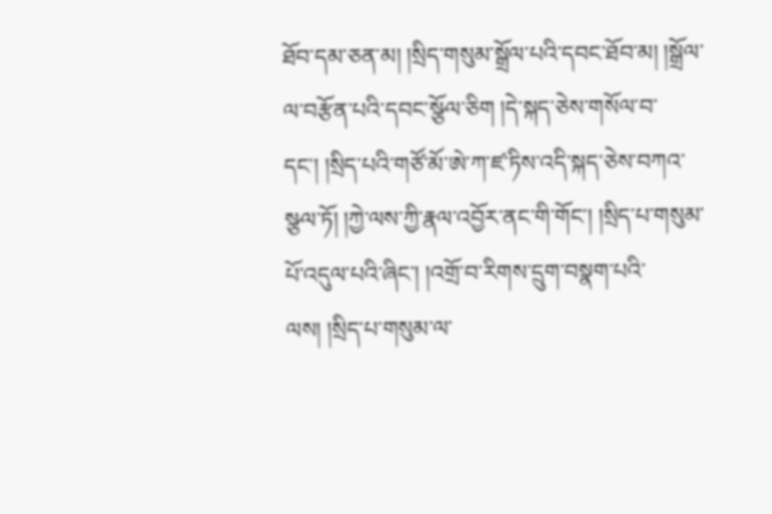ཐོབ་དམ་ཅན་མ། །སྲིད་གསུམ་སྒྲོལ་པའི་དབང་ཐོབ་མ། །སྒྲོལ་ལ་བརྩོན་པའི་དབང་སྩོལ་ཅིག །དེ་སྐད་ཅེས་གསོལ་བ་དང་། །སྲིད་པའི་གཙོ་མོ་ཨེ་ཀ་ཛ་ཏིས་འདི་སྐད་ཅེས་བཀའ་སྩལ་ཏོ། །ཀྱེ་ལས་ཀྱི་རྣལ་འབྱོར་ནང་གི་གོང་། །སྲིད་པ་གསུམ་པོ་འདུལ་པའི་ཞིང་། །འགྲོ་བ་རིགས་དྲུག་བསྣག་པའི་ལས། །སྲིད་པ་གསུམ་ལ་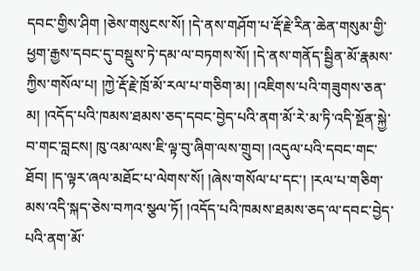དབང་གྱིས་ཤིག །ཅེས་གསུངས་སོ། །དེ་ནས་གཤོག་པ་རྡོ་རྗེ་རིན་ཆེན་གསུམ་གྱི་ཕྱག་རྒྱས་དབང་དུ་བསྡུས་ཏེ་དམ་ལ་བཏགས་སོ། །དེ་ནས་གནོད་སྦྱིན་མོ་རྣམས་ཀྱིས་གསོལ་པ། །ཀྱེ་རྡོ་རྗེ་ཁྲོ་མོ་རལ་པ་གཅིག་མ། །འཇིགས་པའི་གཟུགས་ཅན་མ། །འདོད་པའི་ཁམས་ཐམས་ཅད་དབང་བྱེད་པའི་ནག་མོ་རེ་མ་ཏི་འདི་སྔོན་སྐྱེ་བ་གང་བླངས། ཁུ་འམ་ལས་ཇི་ལྟ་བུ་ཞིག་ལས་གྲུབ། །འདུལ་པའི་དབང་གང་ཐོབ། །ད་ལྟར་ཞལ་མཐོང་པ་ལེགས་སོ། །ཞེས་གསོལ་པ་དང་། །རལ་པ་གཅིག་མས་འདི་སྐད་ཅེས་བཀའ་སྩལ་ཏོ། །འདོད་པའི་ཁམས་ཐམས་ཅད་ལ་དབང་བྱེད་པའི་ནག་མོ་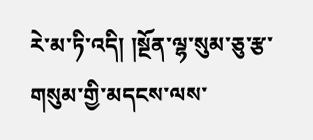རེ་མ་ཏི་འདི། །སྔོན་ལྷ་སུམ་ཅུ་རྩ་གསུམ་གྱི་མདངས་ལས་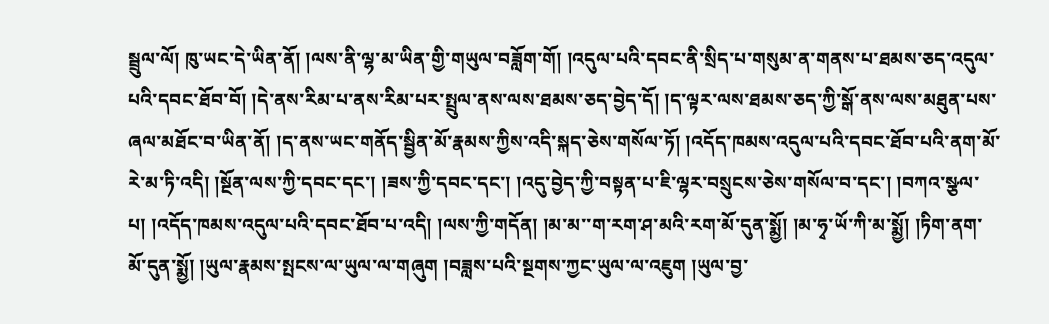སྦྲུལ་ལོ། ཁུ་ཡང་དེ་ཡིན་ནོ། །ལས་ནི་ལྷ་མ་ཡིན་གྱི་གཡུལ་བཟློག་གོ། །འདུལ་པའི་དབང་ནི་སྲིད་པ་གསུམ་ན་གནས་པ་ཐམས་ཅད་འདུལ་པའི་དབང་ཐོབ་བོ། །དེ་ནས་རིམ་པ་ནས་རིམ་པར་སྤྲུལ་ནས་ལས་ཐམས་ཅད་བྱེད་དོ། །ད་ལྟར་ལས་ཐམས་ཅད་ཀྱི་སྒོ་ནས་ལས་མཐུན་པས་ཞལ་མཐོང་བ་ཡིན་ནོ། །ད་ནས་ཡང་གནོད་སྦྱིན་མོ་རྣམས་ཀྱིས་འདི་སྐད་ཅེས་གསོལ་ཏོ། །འདོད་ཁམས་འདུལ་པའི་དབང་ཐོབ་པའི་ནག་མོ་རེ་མ་ཏི་འདི། །སྔོན་ལས་ཀྱི་དབང་དང་། །ཟས་ཀྱི་དབང་དང་། །འདུ་བྱེད་ཀྱི་བསྟན་པ་ཇི་ལྷར་བསྲུངས་ཅེས་གསོལ་བ་དང་། །བཀའ་སྩལ་པ། །འདོད་ཁམས་འདུལ་པའི་དབང་ཐོབ་པ་འདི། །ལས་ཀྱི་གདོན། །མ་མ་་ག་རག་ཤ་མའི་རག་མོ་དུན་སྨྱོ། །མ་ཧྭ་ཡོ་ཀི་མ་སྨྱོ། །ཏིག་ནག་མོ་དུན་སྨྱོ། །ཡུལ་རྣམས་སྤངས་ལ་ཡུལ་ལ་གཞུག །བཟླས་པའི་སྔགས་ཀྱང་ཡུལ་ལ་འཇུག །ཡུལ་བྱ་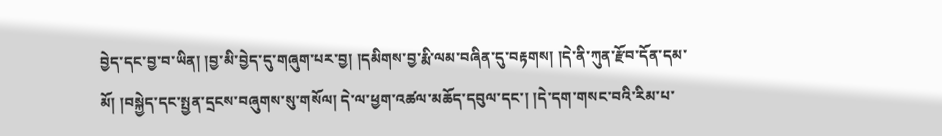བྱེད་དང་བྱ་བ་ཡིན། །བྱ་མི་བྱེད་དུ་གཞུག་པར་བྱ། །དམིགས་བྱ་རྨི་ལམ་བཞིན་དུ་བརྟགས། །དེ་ནི་ཀུན་རྫོབ་དོན་དམ་མོ། །བསྐྱེད་དང་སྤྱན་དྲངས་བཞུགས་སུ་གསོལ། དེ་ལ་ཕྱག་འཚལ་མཆོད་དབུལ་དང་། །དེ་དག་གསང་བའི་རིམ་པ་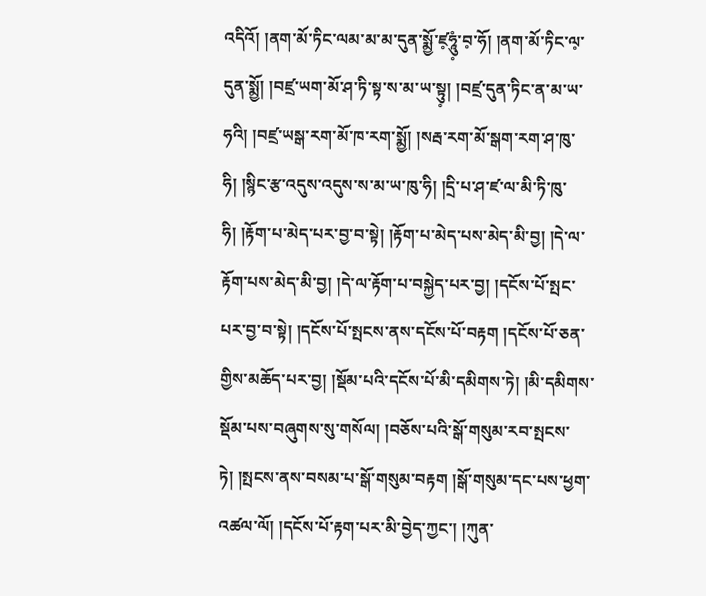འདིའོ། །ནག་མོ་ཏིང་ལམ་མ་མ་དུན་སྨྱོ་ཛ༷ཧཱུཾ༷་བ༷་ཧོ། །ནག་མོ་ཏིང་ལ༷་དུན་སྨྱོ། །བཛྲ་ཡག་མོ་ཤ་ཏི་སྟ་ས་མ་ཡ་སྟུ༷། །བཛྲ་དུན་ཏིང་ན་མ་ཡ་ཧའི། །བཛྲ་ཡསྒ་རག་མོ་ཁ་རག་སྨྱོ། །སརྦ་རག་མོ་སྒག་རག་ཤ་ཁུ་ཧི། །སྙིང་རྩ་འདུས་འདུས་ས་མ་ཡ་ཁུ་ཧི། །དྲི་པ་ཤ་ཛ་ལ་མི་ཏི་ཁུ་ཧི། །རྟོག་པ་མེད་པར་བྱ་བ་སྟེ། །རྟོག་པ་མེད་པས་མེད་མི་བྱ། །དེ་ལ་རྟོག་པས་མེད་མི་བྱ། །དེ་ལ་རྟོག་པ་བསྐྱེད་པར་བྱ། །དངོས་པོ་སྤང་པར་བྱ་བ་སྟེ། །དངོས་པོ་སྤངས་ནས་དངོས་པོ་བརྟག །དངོས་པོ་ཅན་གྱིས་མཆོད་པར་བྱ། །སྡོམ་པའི་དངོས་པོ་མི་དམིགས་ཏེ། །མི་དམིགས་སྡོམ་པས་བཞུགས་སུ་གསོལ། །བཅོས་པའི་སྒོ་གསུམ་རབ་སྤངས་ཏེ། །སྤངས་ནས་བསམ་པ་སྒོ་གསུམ་བརྟག །སྒོ་གསུམ་དང་པས་ཕྱག་འཚལ་ལོ། །དངོས་པོ་རྟག་པར་མི་བྱེད་ཀྱང་། །ཀུན་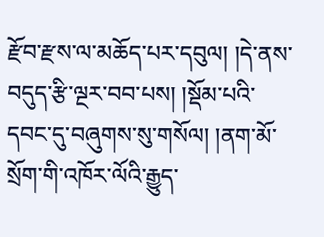རྫོབ་རྫས་ལ་མཆོད་པར་དབུལ། །དེ་ནས་བདུད་རྩི་ལྔར་བབ་པས། །སྡོམ་པའི་དབང་དུ་བཞུགས་སུ་གསོལ། །ནག་མོ་སྲོག་གི་འཁོར་ལོའི་རྒྱུད་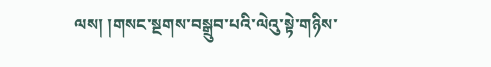ལས། །གསང་སྔགས་བསྒྲུབ་པའི་ལེའུ་སྟེ་གཉིས་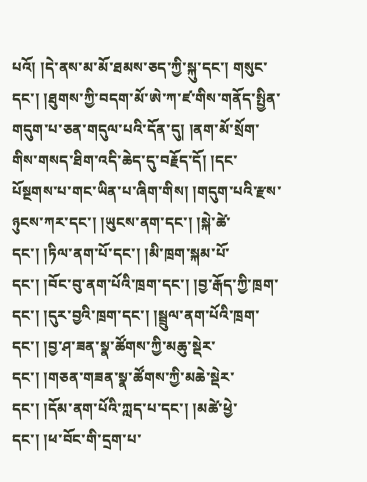པའོ། །དེ་ནས་མ་མོ་ཐམས་ཅད་ཀྱི་སྐུ་དང་། གསུང་དང་། །ཐུགས་ཀྱི་བདག་མོ་ཨེ་ཀ་ཛ་གིས་གནོད་སྤྱིན་གདུག་པ་ཅན་གདུལ་པའི་དོན་དུ། །ནག་མོ་སྲོག་གིས་གསད་ཐིག་འདི་ཆེད་དུ་བརྗོད་དོ། །དང་པོསྔགས་པ་གང་ཡིན་པ་ཞིག་གིས། །གདུག་པའི་རྫས་ཉུངས་ཀར་དང་། །ཡུངས་ནག་དང་། །སྐེ་ཚེ་དང་། །ཏིལ་ནག་པོ་དང་། །མི་ཁྲག་སྐམ་པོ་དང་། །བོང་བུ་ནག་པོའི་ཁྲག་དང་། །བྱ་རྒོད་ཀྱི་ཁྲག་དང་། །དུར་བྱའི་ཁྲག་དང་། །སྦྲུལ་ནག་པོའི་ཁྲག་དང་། །བྱ་ཤ་ཟན་སྣ་ཚོགས་ཀྱི་མཆུ་སྡེར་དང་། །གཅན་གཟན་སྣ་ཚོགས་ཀྱི་མཆེ་སྡེར་དང་། །དོམ་ནག་པོའི་ཀླད་པ་དང་། །མཚེ་ཕྱེ་དང་། །ཕ་བོང་གི་དྲག་པ་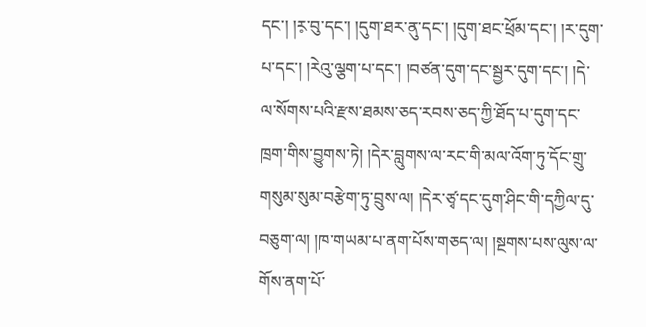དང་། །ར༷་བུ་དང་། །དུག་ཐར་ནུ་དང་། །དུག་ཐང་ཕྲོམ་དང་། །ར་དུག་པ་དང་། །རེའུ་ལྕག་པ་དང་། །བཙན་དུག་དང་སྦྱར་དུག་དང་། །དེ་ལ་སོགས་པའི་རྫས་ཐམས་ཅད་རབས་ཅད་ཀྱི་ཐོད་པ་དུག་དང་ཁྲག་གིས་བྱུགས་ཏེ། །དེར་བླུགས་ལ་རང་གི་མལ་འོག་ཏུ་དོང་གྲུ་གསུམ་སུམ་བརྩེག་ཏུ་བྲུས་ལ། །དེར་ཙྭ་དང་དུག་ཤིང་གི་དཀྱིལ་དུ་བཅུག་ལ། །ཁ་གཡམ་པ་ནག་པོས་གཅད་ལ། །སྔགས་པས་ལུས་ལ་གོས་ནག་པོ་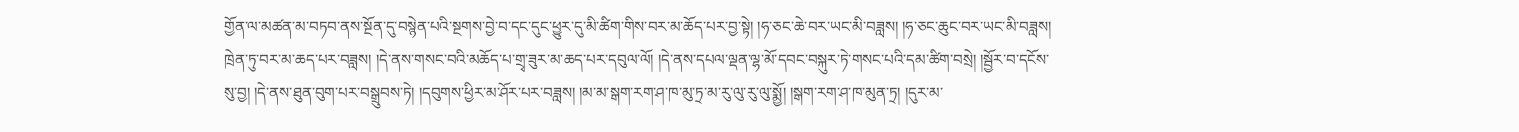གྱོན་ལ་མཚན་མ་བཏབ་ནས་སྔོན་དུ་བསྙེན་པའི་སྔགས་བྱེ་བ་དང་དུང་ཕྱུར་དུ་མི་ཚིག་གིས་བར་མ་ཆོད་པར་བྱ་སྟེ། །ཧ་ཅང་ཆེ་བར་ཡང་མི་བཟླས། །ཧ་ཅང་ཆུང་བར་ཡང་མི་བཟླས། ཁྲེན་ཏུ་བར་མ་ཆད་པར་བཟླས། །དེ་ནས་གསང་བའི་མཆོད་པ་གྲྭ་ཟུར་མ་ཆད་པར་དབུལ་ལོ། །དེ་ནས་དཔལ་ལྡན་ལྷ་མོ་དབང་བསྐུར་ཏེ་གསང་པའི་དམ་ཚིག་བསྲེ། །སྦྱོར་བ་དངོས་སུ་བྱ། །དེ་ནས་ཐུན་བུག་པར་བསྒྲུབས་ཏེ། །དབུགས་ཕྱིར་མ་ཤོར་པར་བཟླས། །མ་མ་སྒག་རག་ཤ་ཁ་མུ་ཏྲ་མ་རུ་ལུ་རུ་ལུ་སྨྱོ། །སྒག་རག་ཤ་ཁ་མུན་ཏྲ། །དུར་མ་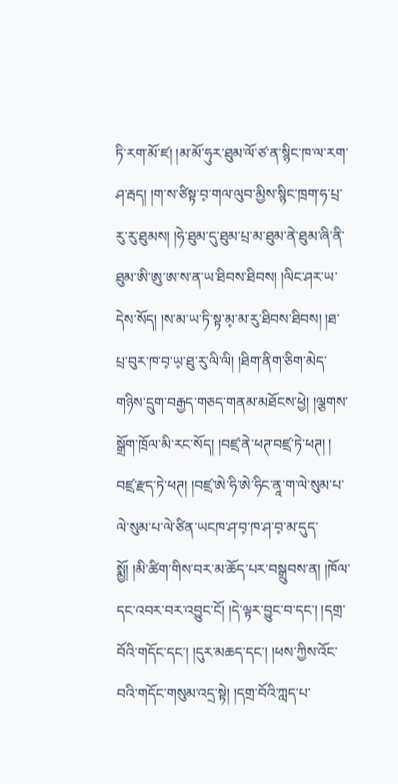ཏི་རག་མོ་ཛ། །མ་མོ་ཧུར་ཐུམ་ལོ་ཙ་ན་སྙིང་ཁ་ལ་རག་ཤ་རྦད། །ག་ས་ཙིསྟ་བ༷་གལ་ལུབ་མྱིས་སྙིང་ཁྲག་ཧ་པྲ་རུ་རུ་ཐུམས། །ཧེ་ཐུམ་དུ་ཐུམ་པྲ་མ་ཐུམ་ནེ་ཐུམ་ཞི་ནི་ཐུམ་ཨི་ཨུ་ཨ་ས་ན་ཡ་ཐིབས་ཐིབས། །ལིང་ཤར་ཡ་དེས་སོད། །ས་མ་ཡ་ཏི་སྟ་མ༷་མ་རུ་ཐིབས་ཐིབས། །ཐ་པྲ་བུར་ཁ་བ༷་ཡ༷་ཐུ་རུ་ལི་ལི། །ཐིག་ནིག་ཅིག་མེད་གཉིས་དྲུག་བརྒྱད་གཅད་གནམ་མཐོངས་ཕྱེ། །ལྕགས་སྒྲོག་ཁྲོལ་མི་རང་སོད། །བཛྲ་ནེ་ཕཊ་བཛྲ་ཏེ་ཕཊ། ། བཛྲ་རྫད་ཏེ་ཕཊ། །བཛྲ་ཨེ་ཧི་ཨེ་ཧིང་ནཱ་ག་ལེ་སུམ་པ་ལེ་སུམ་པ་ལེ་ཙིན་ཡངཁ་ཤ་བ༷་ཁ་ཤ་བ༷་མ་དུད་སྨྱོ། །མི་ཚིག་གིས་བར་མ་ཆོད་པར་བསྒྲུབས་ན། །ཁོལ་དང་འབར་བར་འབྱུང་ངོ། །དེ་ལྟར་བྱུང་བ་དང་། །དགྲ་བོའི་གདོང་དང་། །དུར་མཆད་དང་། །ཕས་ཀྱིས་འོང་བའི་གདོང་གསུམ་འདྲ་སྟེ། །དགྲ་བོའི་ཀླད་པ་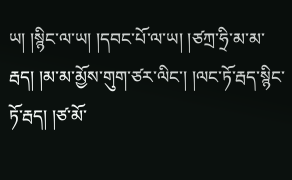ཡ། །སྙིང་ལ་ཡ། །དབང་པོ་ལ་ཡ། །ཙཀྲ་ཧྲི་མ་མ་རྦད། །མ་མ་མྱོས་གུག་ཙར་ལིང་། །ལང་ཏོ་རྦད་སྙིང་ཏོ་རྦད། །ཙ་མོ་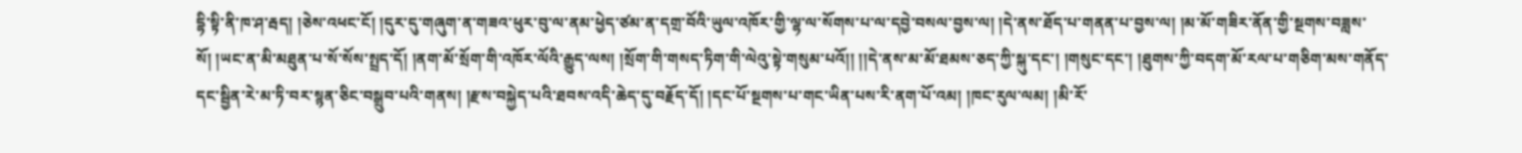དྷི་སྟི་ནི་ཁ་ཤ་རྦད། །ཅེས་འཕང་ངོ། །དུར་དུ་གཞུག་ན་གཟའ་ཕུར་བུ་ལ་ནམ་ཕྱེད་ཙམ་ན་དགྲ་བོའི་ཡུལ་འཁོར་གྱི་ལྷ་ལ་སོགས་པ་ལ་དབྱེ་བསལ་བྱས་ལ། །དེ་ནས་ཐོད་པ་གནན་པ་བྱས་ལ། །མ་མོ་གཟིར་ནོན་གྱི་སྔགས་བཟླས་སོ། །ཡང་ན་མི་མཐུན་པ་སོ་སོས་སྤྲད་དོ། །ནག་མོ་སྲོག་གི་འཁོར་ལོའི་རྒྱུད་ལས། །སྲོག་གི་གསད་ཏིག་གི་ལེའུ་སྟེ་གསུམ་པའོ།། །།དེ་ནས་མ་མོ་ཐམས་ཅད་ཀྱི་སྐུ་དང་། །གསུང་དང་། །ཐུགས་ཀྱི་བདག་མོ་རལ་པ་གཅིག་མས་གནོད་དང་སྦྱིན་རེ་མ་ཏི་བར་སྙན་ཅིང་བསྒྲུབ་པའི་གནས། །རྫས་བསྐྱེད་པའི་ཐབས་འདི་ཆེད་དུ་བརྗོད་དོ། །དང་པོ་སྔགས་པ་གང་ཡིན་པས་རི་ནག་པོ་འམ། །ཁང་རུལ་ལམ། །མི་རོ་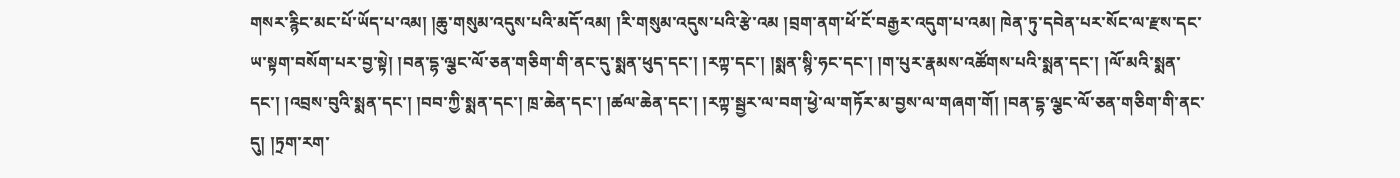གསར་རྙིང་མང་པོ་ཡོད་པ་འམ། །ཆུ་གསུམ་འདུས་པའི་མདོ་འམ། །རི་གསུམ་འདུས་པའི་རྩེ་འམ །བྲག་ནག་ཕོ་ངོ་བརྒྱར་འདུག་པ་འམ། ཁེན་ཏུ་དབེན་པར་སོང་ལ་རྫས་དང་ཡ་སྟག་བསོག་པར་བྱ་སྟེ། །བན་དྷ་ལྕང་ལོ་ཅན་གཅིག་གི་ནང་དུ་སྨན་ཕུད་དང་། །རཀྟ་དང་། །སྨན་སྙི་ཧང་དང་། །ག་པུར་རྣམས་འཚོགས་པའི་སྨན་དང་། །ལོ་མའི་སྨན་དང་། །འབྲས་བུའི་སྨན་དང་། །བབ་ཀྱི་སྨན་དང་། ཁྲ་ཆེན་དང་། །ཚལ་ཆེན་དང་། །རཀྟ་སྦྱར་ལ་བག་ཕྱེ་ལ་གཏོར་མ་བྱས་ལ་གཞག་གོ། །བན་དྷ་ལྕང་ལོ་ཅན་གཅིག་གི་ནང་དུ། །ཏྲག་རག་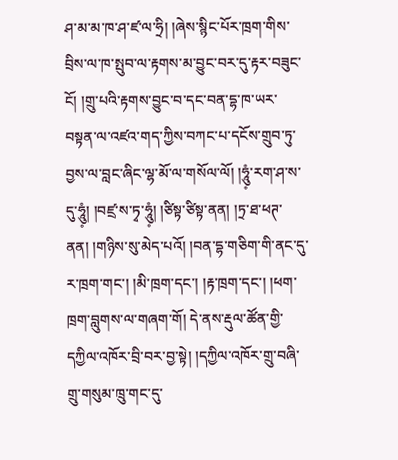ཤ་མ་མ་ཁ་ཤ་ཛ་ལ་ཧྲི། །ཞེས་སྙིང་པོར་ཁྲག་གིས་བྲིས་ལ་ཁ་སྤུབ་ལ་རྟགས་མ་བྱུང་བར་དུ་རྟར་བཟུང་ངོ། །གྲུ་པའི་རྟགས་བྱུང་བ་དང་བན་དྷ་ཁ་ཡར་བསྟན་ལ་འཛའ་གད་ཀྱིས་བཀང་པ་དངོས་གྲུབ་ཏུ་བྱས་ལ་བླང་ཞིང་ལྷ་མོ་ལ་གསོལ་ལོ། །ཧཱུཾ༷་རག་ཤ་ས་དུ་ཧཱུཾ༷། །བཛྲ་ས་ཏྭ་ཧཱུཾ༷། །ཙིསྟ་ཙིསྟ་ནན། །ཏྲ་ཐ་ཕཊ་ནན། །གཉིས་སུ་མེད་པའོ། །བན་དྷ་གཅིག་གི་ནང་དུ་ར་ཁྲག་གང་། །མི་ཁྲག་དང་། །རྟ་ཁྲག་དང་། །ཕག་ཁྲག་བླུགས་ལ་གཞག་གོ། དེ་ནས་རྡུལ་ཚོན་གྱི་དཀྱིལ་འཁོར་བྲི་བར་བྱ་སྟེ། །དཀྱིལ་འཁོར་གྲུ་བཞི་གྲུ་གསུམ་ཁྲུ་གང་དུ་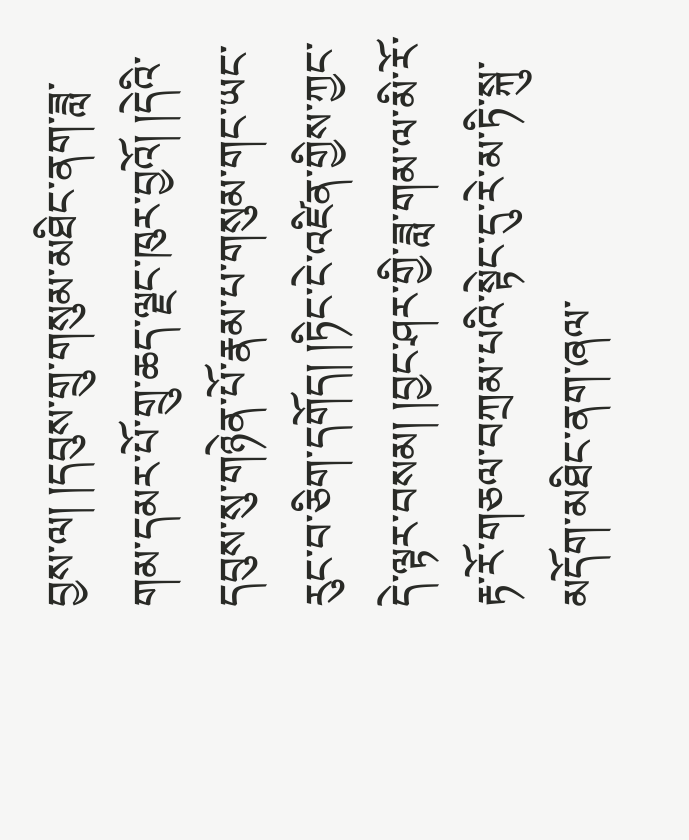བྱས་ལ། །དབུས་གྲུ་གསུམ་མཐིང་ནག་ཟླ་གམ་དམར་པོ་གྲུ་ཆད་ལྗང་ཁུར་བྱའོ། །དེའི་དབུས་སུ་གཉེན་པོ་རྣམ་པ་གསུམ་གང་ཡང་རུང་བ་ཅིག་དགོད། །ཏིང་ངེ་འཛིན་གྱིས་ཀྱང་དེ་ལྟར་བསམ། །བྱང་ཤར་གྱི་ཟླ་གམ་ལ་མི་རོ་རྟ་རོ་གཅལ་བཀྲམ་པའི་སྟེང་དུ་རེ་མ་ཏི་སྐུ་མདོག་མཐིང་ནག་ཞལ་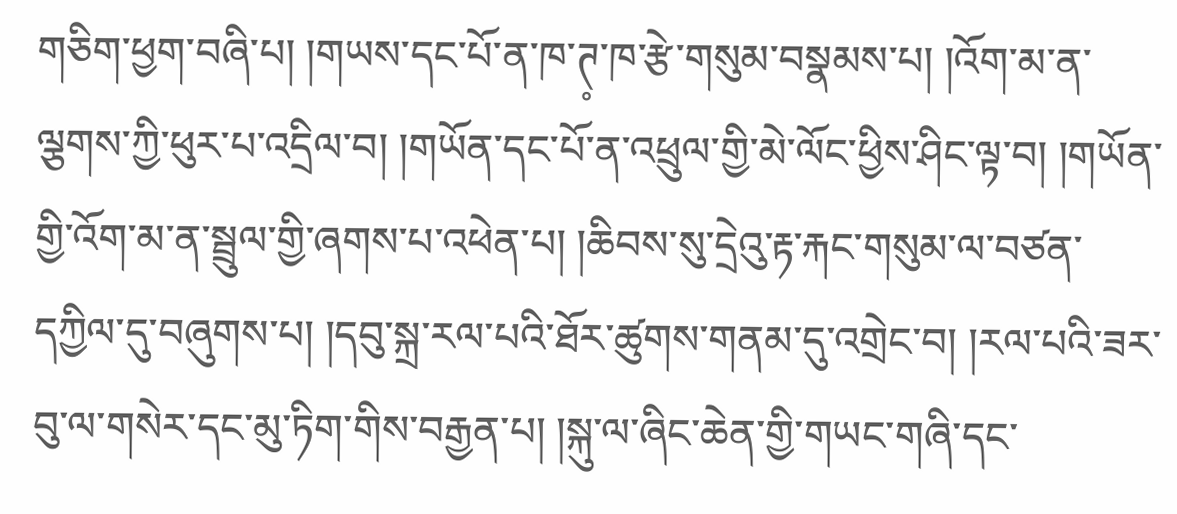གཅིག་ཕྱག་བཞི་པ། །གཡས་དང་པོ་ན་ཁ་ཊ༷་ཁ་རྩེ་གསུམ་བསྣམས་པ། །འོག་མ་ན་ལྕགས་ཀྱི་ཕུར་པ་འདྲིལ་བ། །གཡོན་དང་པོ་ན་འཕྲུལ་གྱི་མེ་ལོང་ཕྱིས་ཤིང་ལྟ་བ། །གཡོན་གྱི་འོག་མ་ན་སྦྲུལ་གྱི་ཞགས་པ་འཕེན་པ། །ཆིབས་སུ་དྲེའུ་རྟ་རྐང་གསུམ་ལ་བཙན་དཀྱིལ་དུ་བཞུགས་པ། །དབུ་སྐྲ་རལ་པའི་ཐོར་ཚུགས་གནམ་དུ་འགྲེང་བ། །རལ་པའི་ཟར་བུ་ལ་གསེར་དང་མུ་ཏིག་གིས་བརྒྱན་པ། །སྐུ་ལ་ཞིང་ཆེན་གྱི་གཡང་གཞི་དང་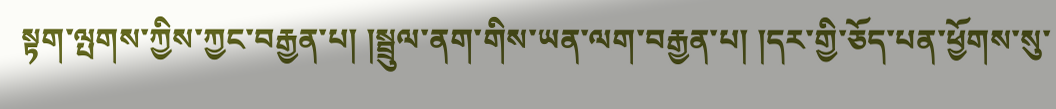སྟག་ལྤགས་ཀྱིས་ཀྱང་བརྒྱན་པ། །སྦྲུལ་ནག་གིས་ཡན་ལག་བརྒྱན་པ། །དར་གྱི་ཅོད་པན་ཕྱོགས་སུ་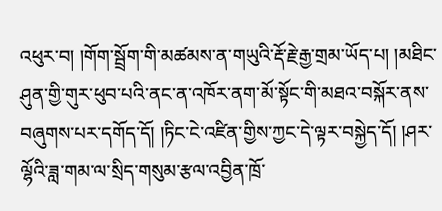འཕུར་བ། །གོག་སྦྲོག་གི་མཚམས་ན་གཡུའི་རྡོ་རྗེ་རྒྱ་གྲམ་ཡོད་པ། །མཐིང་ཤུན་གྱི་གུར་ཕུབ་པའི་ནང་ན་འཁོར་ནག་མོ་སྟོང་གི་མཐའ་བསྐོར་ནས་བཞུགས་པར་དགོད་དོ། །ཏིང་ངེ་འཛིན་གྱིས་ཀྱང་དེ་ལྟར་བསྐྱེད་དོ། །ཤར་ལྷོའི་ཟླ་གམ་ལ་སྲིད་གསུམ་རྩལ་འབྱིན་ཁྲོ་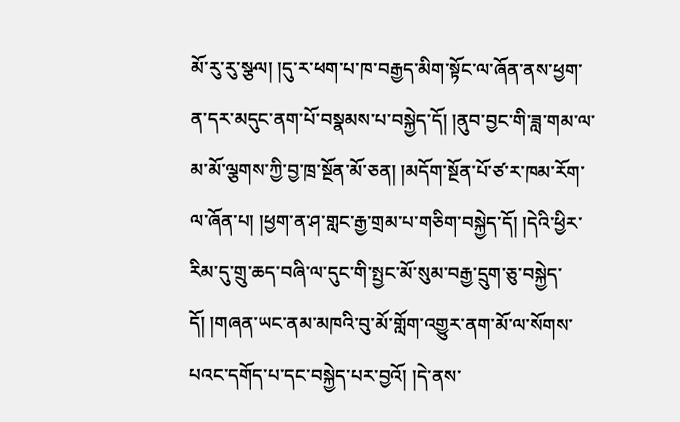མོ་རུ་རུ་སྩལ། །དུ་ར་ཕག་པ་ཁ་བརྒྱད་མིག་སྟོང་ལ་ཞོན་ནས་ཕྱག་ན་དར་མདུང་ནག་པོ་བསྣམས་པ་བསྐྱེད་དོ། །ནུབ་བྱང་གི་ཟླ་གམ་ལ་མ་མོ་ལྕགས་ཀྱི་བྱ་ཁྲ་སྔོན་མོ་ཅན། །མདོག་སྔོན་པོ་ཙ་ར་ཁམ་རོག་ལ་ཞོན་པ། །ཕྱག་ན་ཤ་གླང་རྒྱ་གྲམ་པ་གཅིག་བསྐྱེད་དོ། །དེའི་ཕྱིར་རིམ་དུ་གྲུ་ཆད་བཞི་ལ་དུང་གི་སྤྱང་མོ་སུམ་བརྒྱ་དྲུག་ཅུ་བསྐྱེད་དོ། །གཞན་ཡང་ནམ་མཁའི་བུ་མོ་གློག་འགྱུར་ནག་མོ་ལ་སོགས་པའང་དགོད་པ་དང་བསྐྱེད་པར་བྱའོ། །དེ་ནས་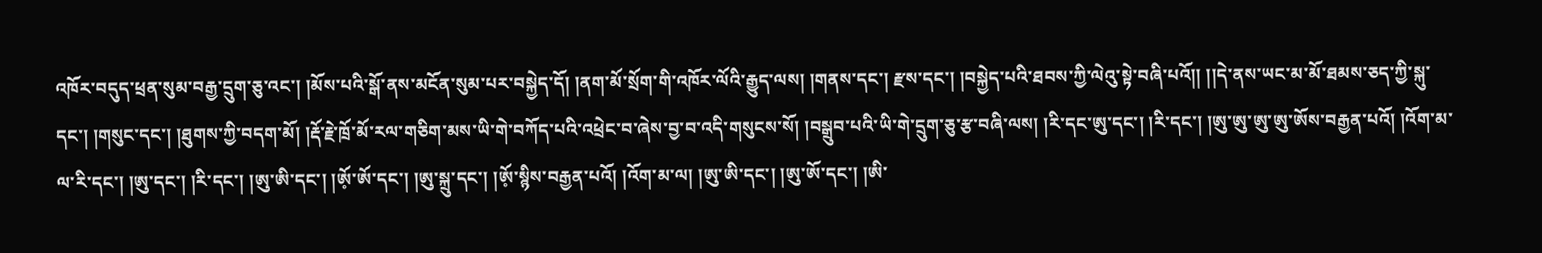འཁོར་བདུད་ཕྲན་སུམ་བརྒྱ་དྲུག་ཅུ་འང་། །མོས་པའི་སྒོ་ནས་མངོན་སུམ་པར་བསྐྱེད་དོ། །ནག་མོ་སྲོག་གི་འཁོར་ལོའི་རྒྱུད་ལས། །གནས་དང་། རྫས་དང་། །བསྐྱེད་པའི་ཐབས་ཀྱི་ལེའུ་སྟེ་བཞི་པའོ།། །།དེ་ནས་ཡང་མ་མོ་ཐམས་ཅད་ཀྱི་སྐུ་དང་། །གསུང་དང་། །ཐུགས་ཀྱི་བདག་མོ། །རྡོ་རྗེ་ཁྲོ་མོ་རལ་གཅིག་མས་ཡི་གེ་བཀོད་པའི་འཕྲེང་བ་ཞེས་བྱ་བ་འདི་གསུངས་སོ། །བསྒྲུབ་པའི་ཡི་གེ་དྲུག་ཅུ་རྩ་བཞི་ལས། །རི་དང་ཨུ་དང་། །རི་དང་། །ཨུ་ཨུ་ཨུ་ཨུ་ཨོས་བརྒྱན་པའོ། །འོག་མ་ལ་རི་དང་། །ཨུ་དང་། །རི་དང་། །ཨུ་ཨི་དང་། །ཨོ༷་ཨོ་དང་། །ཨུ་སྐྲུ་དང་། །ཨོ༷་སྙིས་བརྒྱན་པའོ། །འོག་མ་ལ། །ཨུ་ཨི་དང་། །ཨུ་ཨོ་དང་། །ཨི་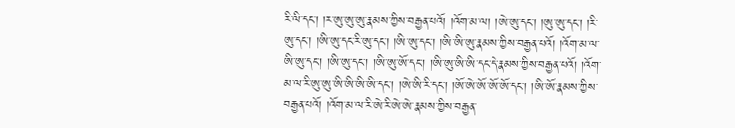རི་ལི་དང་། །ར་ཨུ་ཨུ་ཨུ་རྣམས་ཀྱིས་བརྒྱན་པའོ། །འོག་མ་ལ། །ཨེ་ཨུ་དང་། །ཨུ་ཨུ་དང་། །རི་ཨུ་དང་། །ཨི་ཨུ་དང་རི་ཨུ་དང་། །ཨི་ཨུ་དང་། །ཨི་ཨི་ཨུ་རྣམས་ཀྱིས་བརྒྱན་པའོ། །འོག་མ་ལ་ཨི་ཨུ་དང་། །ཨི་ཨུ་དང་། །ཨི་ཨུ་ཨོ་དང་། །ཨི་ཨུ་ཨི་ཨི་དང་དེ་རྣམས་ཀྱིས་བརྒྱན་པའོ། །འོག་མ་ལ་རི་ཨུ་ཨུ་ཨི་ཨི་ཨི་ཨི་དང་། །ཨེ་ཨི་རི་དང་། །ཨོ་ཨེ་ཨོ་ཨོ་ཨོ་དང་། །ཨི་ཨོ་རྣམས་ཀྱིས་བརྒྱན་པའོ། །འོག་མ་ལ་རི་ཨེ་རི་ཨེ་ཨེ་རྣམས་ཀྱིས་བརྒྱན་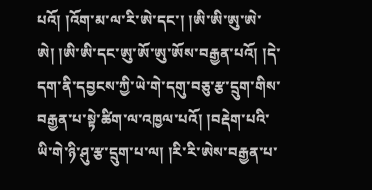པའོ། །འོག་མ་ལ་རི་ཨེ་དང་། །ཨི་ཨི་ཨུ་ཨེ་ཨེ། །ཨི་ཨི་དང་ཨུ་ཨོ་ཨུ་ཨོས་བརྒྱན་པའོ། །དེ་དག་ནི་དབྱངས་ཀྱི་ཡེ་གེ་དགུ་བཅུ་རྩ་དྲུག་གིས་བརྒྱན་པ་སྟེ་ཚིག་ལ་འཁྱལ་པའོ། །བརྡེག་པའི་ཡི་གེ་ཉི་ཤུ་རྩ་དྲུག་པ་ལ། །རི་རི་ཨེས་བརྒྱན་པ་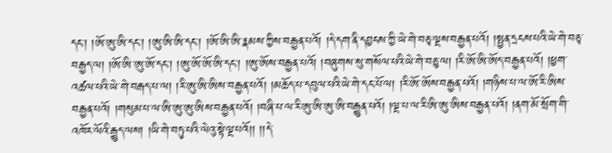དང་། །ཨོ་ཨུ་ཨི་དང་། །ཨུ་ཨི་ཨི་དང་། །ཨོ་ཨི་ཨི་རྣམས་ཀྱིས་བརྒྱན་པའོ། །དེ་དག་ནི་དབྱངས་ཀྱི་ཡེ་གེ་བཅྭ་ལྔས་བརྒྱན་པའོ། །སྤྱན་དྲངས་པའི་ཡེ་གེ་བཅྭ་བརྒྱད་ལ། །ཨོ་ཨི་ཨུ་ཨོ་དང་། །ཨུ་ཨོ་ཨོ་ཨི་དང་། །ཨུ་ཨོས་བརྒྱན་པའོ། །བཞུགས་སུ་གསོལ་པའི་ཡེ་གེ་བཅུ་ལ། །རི་ཨོ་ཨི་ཨོད་བརྒྱན་པའོ། །ཕྱག་འཚལ་པའི་ཡེ་གེ་བརྒད་པ་ལ། །རི་ཨུ་ཨི་ཨིས་བརྒྱན་པའོ། །མཆོད་པ་དབུལ་པའི་ཡེ་གེ་དང་པོ་ལ། །རི་ཨོ་ཨོས་བརྒྱན་པའོ། །གཉིས་པ་ལ་ཨོ་རི་ཨིས་བརྒྱན་པའོ། །གསུམ་པ་ལ་ཨི་ཨུ་ཨུ་ཨིས་བརྒྱན་པའོ། །བཞི་པ་ལ་རི་ཨུ་ཨི་ཨུ་ཨི་བརྒྱུན་པའོ། །ལྔ་པ་ལ་རི་ཨི་ཨུ་ཨིས་བརྒྱན་པའོ། །ནག་མོ་སྲོག་གི་འཁོར་ལོའི་རྒྱུད་ལས། །ཡི་གེ་བཏུ་པའི་ལེའུ་སྟེ་ལྔ་པའོ།། །།དེ་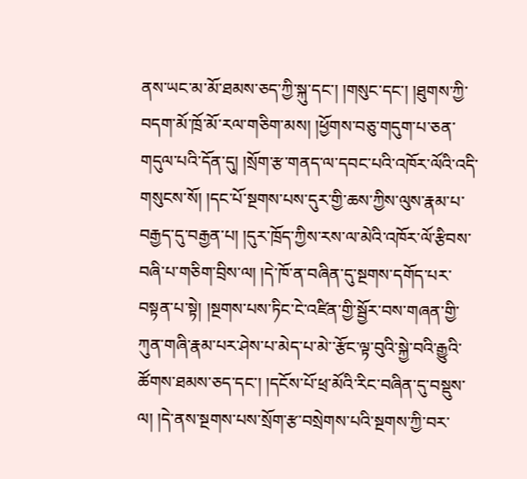ནས་ཡང་མ་མོ་ཐམས་ཅད་ཀྱི་སྐུ་དང་། །གསུང་དང་། །ཐུགས་ཀྱི་བདག་མོ་ཁྲོ་མོ་རལ་གཅིག་མས། །ཕྱོགས་བཅུ་གདུག་པ་ཅན་གདུལ་པའི་དོན་དུ། །སྲོག་རྩ་གནད་ལ་དབང་པའི་འཁོར་ལོའི་འདི་གསུངས་སོ། །དང་པོ་སྔགས་པས་དུར་གྱི་ཆས་ཀྱིས་ལུས་རྣམ་པ་བརྒྱད་དུ་བརྒྱན་པ། །དུར་ཁྲོད་ཀྱིས་རས་ལ་མེའི་འཁོར་ལོ་རྩིབས་བཞི་པ་གཅིག་བྲིས་ལ། །དེ་ཁོ་ན་བཞིན་དུ་སྔགས་དགོད་པར་བསྟན་པ་སྟེ། །སྔགས་པས་ཏིང་ངེ་འཛིན་གྱི་སྦྱོར་བས་གཞན་གྱི་ཀུན་གཞི་རྣམ་པར་ཤེས་པ་མེད་པ་མེ་་རྩོང་ལྟ་བུའི་སྐྱེ་བའི་རྒྱུའི་ཚོགས་ཐམས་ཅད་དང་། །དངོས་པོ་ཕྲ་མོའི་རིང་བཞིན་དུ་བསྡུས་ལ། །དེ་ནས་སྔགས་པས་སྲོག་རྩ་བསྲེགས་པའི་སྔགས་ཀྱི་བར་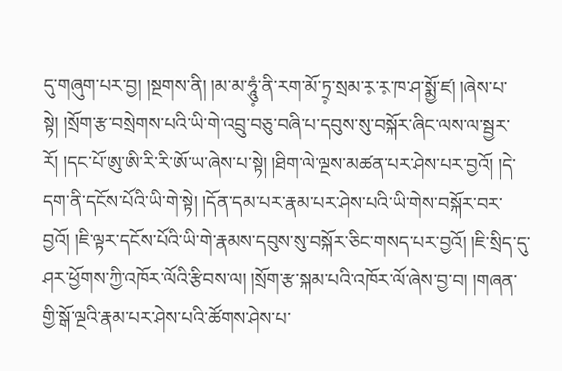དུ་གཞུག་པར་བྱ། །སྔགས་ནི། །མ་མ་ཧཱུཾ༷་ནི་རག་མོ་ཏྲ༷་སྲམ་ར༷་ར༷་ཁ་ཤ་སྨྱོ་ཛ། །ཞེས་པ་སྟེ། །སྲོག་རྩ་བསྲེགས་པའི་ཡི་གེ་འབྲུ་བཅུ་བཞི་པ་དབུས་སུ་བསྐོར་ཞིང་ལས་ལ་སྦྱར་རོ། །དང་པོ་ཨུ་ཨི་རི་རི་ཨོ་ཡ་ཞེས་པ་སྟེ། །ཐིག་ལེ་ལྔས་མཚན་པར་ཤེས་པར་བྱའོ། །དེ་དག་ནི་དངོས་པོའི་ཡི་གེ་སྟེ། །དོན་དམ་པར་རྣམ་པར་ཤེས་པའི་ཡི་གེས་བསྐོར་བར་བྱའོ། །ཇི་ལྟར་དངོས་པོའི་ཡི་གེ་རྣམས་དབུས་སུ་བསྐོར་ཅིང་གསད་པར་བྱའོ། །ཇི་སྲིད་དུ་ཤར་ཕྱོགས་ཀྱི་འཁོར་ལོའི་རྩིབས་ལ། །སྲོག་རྩ་སྐམ་པའི་འཁོར་ལོ་ཞེས་བྱ་བ། །གཞན་གྱི་སྒོ་ལྔའི་རྣམ་པར་ཤེས་པའི་ཚོགས་ཤེས་པ་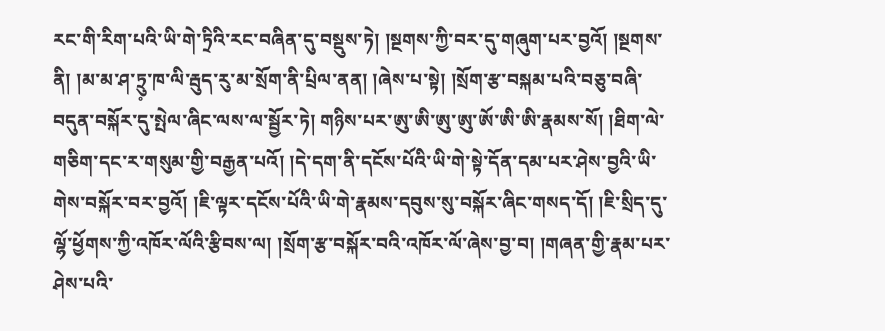རང་གི་རིག་པའི་ཡི་གེ་ཏྲིའི་རང་བཞིན་དུ་བསྡུས་ཏེ། །སྔགས་ཀྱི་བར་དུ་གཞུག་པར་བྱའོ། །སྔགས་ནི། །མ་མ་ཤ་ཏྲུ༷་ཁ་ལི་རྦུད་རུ་མ་སྲོག་ནི་པྲིལ་ནན། །ཞེས་པ་སྟེ། །སྲོག་རྩ་བསྐམ་པའི་བཅུ་བཞི་བདུན་བསྐོར་དུ་སྤེལ་ཞིང་ལས་ལ་སྦྱོར་ཏེ། གཉིས་པར་ཨུ་ཨི་ཨུ་ཨུ་ཨོ་ཨི་ཨི་རྣམས་སོ། །ཐིག་ལེ་གཅིག་དང་ར་གསུམ་གྱི་བརྒྱན་པའོ། །དེ་དག་ནི་དངོས་པོའི་ཡི་གེ་སྟེ་དོན་དམ་པར་ཤེས་བྱའི་ཡི་གེས་བསྐོར་བར་བྱའོ། །ཇི་ལྟར་དངོས་པོའི་ཡི་གེ་རྣམས་དབུས་སུ་བསྐོར་ཞིང་གསད་དོ། །ཇི་སྲིད་དུ་ལྷོ་ཕྱོགས་ཀྱི་འཁོར་ལོའི་རྩིབས་ལ། །སྲོག་རྩ་བསྐོར་བའི་འཁོར་ལོ་ཞེས་བྱ་བ། །གཞན་གྱི་རྣམ་པར་ཤེས་པའི་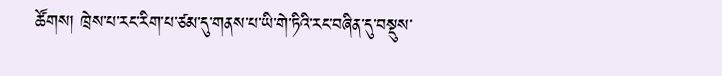ཚོགས། ཁྲེས་པ་རང་རིག་པ་ཙམ་དུ་གནས་པ་ཡི་གེ་ཏིའི་རང་བཞིན་དུ་བསྡུས་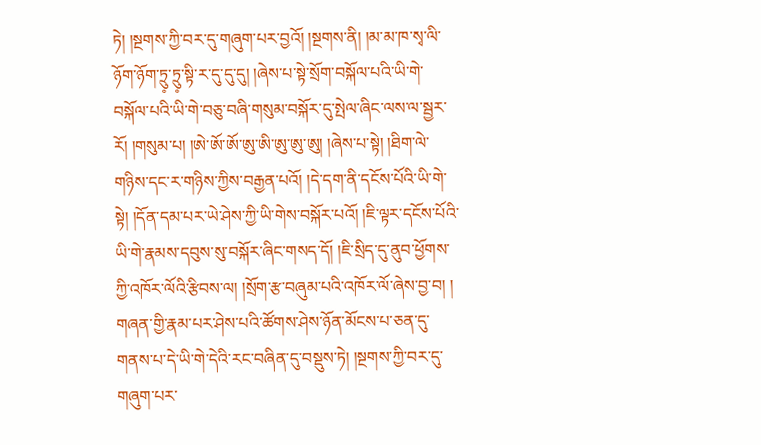ཏེ། །སྔགས་ཀྱི་བར་དུ་གཞུག་པར་བྱའོ། །སྔགས་ནི། །མ་མ་ཁ་སྭ་ལི་ཉོག་ཉོག་ཏྲུ༷་ཏྲུ༷་སྟི་ར་དུ་དུ་དུ། །ཞེས་པ་སྟེ་སྲོག་བསྐོལ་པའི་ཡི་གེ་བསྐོལ་པའི་ཡི་གེ་བཅུ་བཞི་གསུམ་བསྐོར་དུ་སྤེལ་ཞིང་ལས་ལ་སྦྱར་རོ། །གསུམ་པ། །ཨེ་ཨོ་ཨོ་ཨུ་ཨི་ཨུ་ཨུ་ཨུ། །ཞེས་པ་སྟེ། །ཐིག་ལེ་གཉིས་དང་ར་གཉིས་ཀྱིས་བརྒྱན་པའོ། །དེ་དག་ནི་དངོས་པོའི་ཡི་གེ་སྟེ། །དོན་དམ་པར་ཡེ་ཤེས་ཀྱི་ཡི་གེས་བསྐོར་པའོ། །ཇི་ལྟར་དངོས་པོའི་ཡི་གེ་རྣམས་དབུས་སུ་བསྐོར་ཞིང་གསད་དོ། །ཇི་སྲིད་དུ་ནུབ་ཕྱོགས་ཀྱི་འཁོར་ལོའི་རྩིབས་ལ། །སྲོག་རྩ་བཞུམ་པའི་འཁོར་ལོ་ཞེས་བྱ་བ། ། གཞན་གྱི་རྣམ་པར་ཤེས་པའི་ཚོགས་ཤེས་ཉོན་མོངས་པ་ཅན་དུ་གནས་པ་དེ་ཡི་གེ་དེའི་རང་བཞིན་དུ་བསྡུས་ཏེ། །སྔགས་ཀྱི་བར་དུ་གཞུག་པར་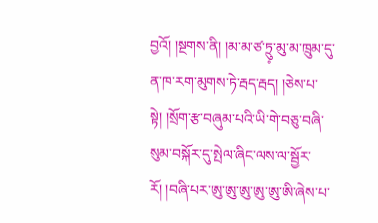བྱའོ། །སྔགས་ནི། །མ་མ་ཙ་ཏྲུ༷་མུ་མ་ཁྲུམ་དུ་ན་ཁ་རག་མུགས་ཏེ་རྦད་རྦད། །ཅེས་པ་སྟེ། །སྲོག་རྩ་བཞུམ་པའི་ཡི་གེ་བཅུ་བཞི་སུམ་བསྐོར་དུ་སྤེལ་ཞིང་ལས་ལ་སྦྱོར་རོ། །བཞི་པར་ཨུ་ཨུ་ཨུ་ཨུ་ཨུ་ཨི་ཞེས་པ་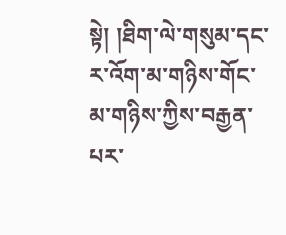སྟེ། །ཐིག་ལེ་གསུམ་དང་ར་འོག་མ་གཉིས་གོང་མ་གཉིས་ཀྱིས་བརྒྱན་པར་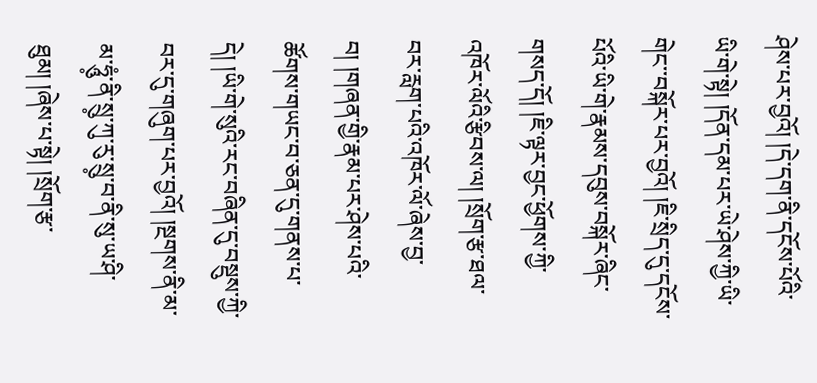ཤེས་པར་བྱའོ། །དེ་དག་ནི་དངོས་པོའི་ཡི་གེ་སྟེ། །དོན་དམ་པར་ཡེ་ཤེས་ཀྱི་ཡི་གེང་་བསྐོར་པར་བྱའོ། །ཇི་སྲིད་དུ་དངོས་པོའི་ཡི་གེ་རྣམས་དབུས་བསྐོར་ཞིང་གསད་དོ། །ཇི་ལྟར་བྱང་ཕྱོགས་ཀྱི་འཁོར་ལོའི་རྩིབས་ལ། །སྲོག་རྩ་ཐལ་བར་རླག་པའི་འཁོར་ལོ་ཞེས་བྱ་བ། །གཞན་གྱི་རྣམ་པར་ཤེས་པའི་ཚོགས་གཡང་བ་ཅན་དུ་གནས་པ་དེ། །ཡི་གེ་སུའི་རང་བཞིན་དུ་བསྡུས་ཀྱི་བར་དུ་གཞུག་པར་བྱའོ། །སྔགས་ནི་མ་མ་ཧཱུཾ༷་ནི་སྲུ༷་ཀུ་རུ་སྲུ༷་བ་ནི་སུ་ཡ་ཤི་ཐུམ། །ཞེས་པ་སྟེ། །སྲོག་རྩ་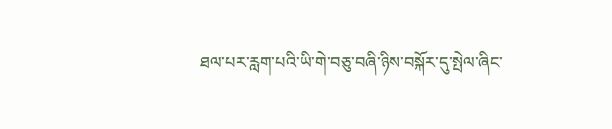ཐལ་པར་རླག་པའི་ཡི་གེ་བཅུ་བཞི་ཉིས་བསྐོར་དུ་སྤེལ་ཞིང་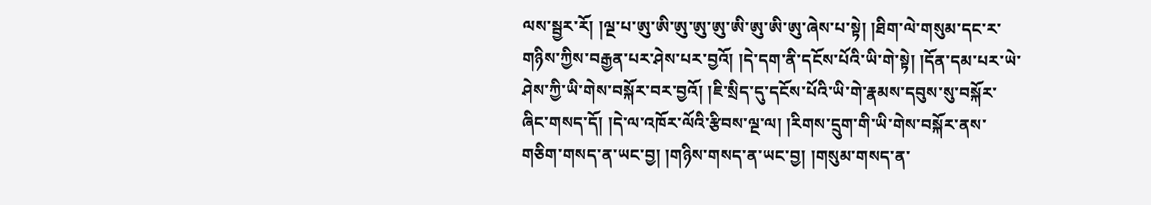ལས་སྦྱར་རོ། །ལྔ་པ་ཨུ་ཨི་ཨུ་ཨུ་ཨུ་ཨི་ཨུ་ཨི་ཨུ་ཞེས་པ་སྟེ། །ཐིག་ལེ་གསུམ་དང་ར་གཉིས་ཀྱིས་བརྒྱན་པར་ཤེས་པར་བྱའོ། །དེ་དག་ནི་དངོས་པོའི་ཡི་གེ་སྟེ། །དོན་དམ་པར་ཡེ་ཤེས་ཀྱི་ཡི་གེས་བསྐོར་བར་བྱའོ། །ཇི་སྲིད་དུ་དངོས་པོའི་ཡི་གེ་རྣམས་དབུས་སུ་བསྐོར་ཞིང་གསད་དོ། །དེ་ལ་འཁོར་ལོའི་རྩིབས་ལྔ་ལ། །རིགས་དྲུག་གི་ཡི་གེས་བསྐོར་ནས་གཅིག་གསད་ན་ཡང་བྱ། །གཉིས་གསད་ན་ཡང་བྱ། །གསུམ་གསད་ན་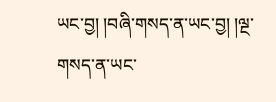ཡང་བྱ། །བཞི་གསད་ན་ཡང་བྱ། །ལྔ་གསད་ན་ཡང་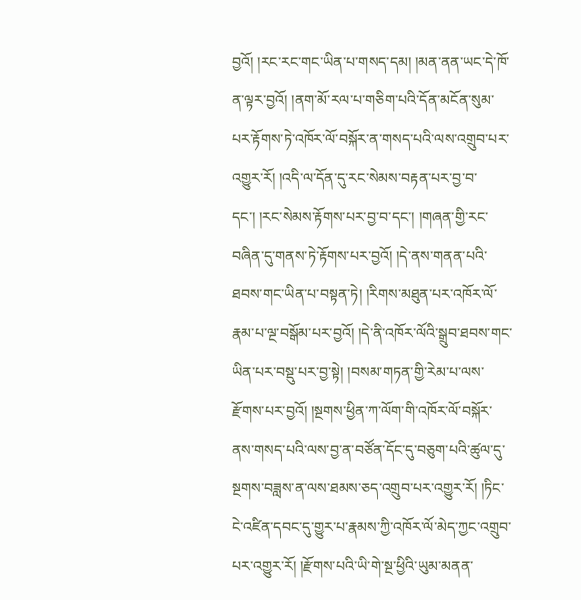བྱའོ། །རང་རང་གང་ཡིན་པ་གསད་དམ། །མན་ནན་ཡང་དེ་ཁོ་ན་ལྟར་བྱའོ། །ནག་མོ་རལ་པ་གཅིག་པའི་དོན་མངོན་སུམ་པར་རྟོགས་ཏེ་འཁོར་ལོ་བསྐོར་ན་གསད་པའི་ལས་འགྲུབ་པར་འགྱུར་རོ། །འདི་ལ་དོན་དུ་རང་སེམས་བརྟན་པར་བྱ་བ་དང་། །རང་སེམས་རྟོགས་པར་བྱ་བ་དང་། །གཞན་གྱི་རང་བཞིན་དུ་གནས་ཏེ་རྟོགས་པར་བྱའོ། །དེ་ནས་གནན་པའི་ཐབས་གང་ཡིན་པ་བསྟན་ཏེ། །རིགས་མཐུན་པར་འཁོར་ལོ་རྣམ་པ་ལྔ་བསྒོམ་པར་བྱའོ། །དེ་ནི་འཁོར་ལོའི་སྒྲུབ་ཐབས་གང་ཡིན་པར་བསྡུ་པར་བྱ་སྟེ། །བསམ་གཏན་གྱི་རེམ་པ་ལས་རྫོགས་པར་བྱའོ། །སྔགས་ཕྱིན་ཀ་ལོག་གི་འཁོར་ལོ་བསྐོར་ནས་གསད་པའི་ལས་བྱ་ན་བཙོན་དོང་དུ་བཅུག་པའི་ཚུལ་དུ་སྔགས་བཟླས་ན་ལས་ཐམས་ཅད་འགྲུབ་པར་འགྱུར་རོ། །ཏིང་ངེ་འཛིན་དབང་དུ་གྱུར་པ་རྣམས་ཀྱི་འཁོར་ལོ་མེད་ཀྱང་འགྲུབ་པར་འགྱུར་རོ། །རྫོགས་པའི་ཡི་གེ་སྔ་ཕྱིའི་ཡུམ་མནན་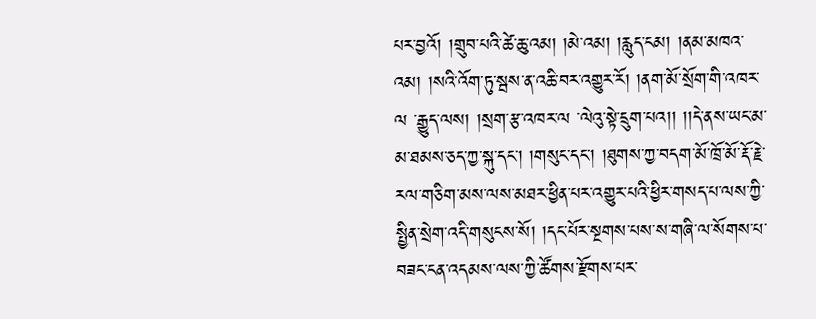པར་བྱའོ། །གྲུབ་པའི་ཚེ་ཆུ་འམ། །མེ་འམ། །རླུད་ངམ། །ནམ་མཁའ་འམ། །སའི་འོག་ཏུ་སྦས་ན་འཆི་བར་འགྱུར་རོ། །ནག་མོ་སྲོག་གི་འཁར་ལ ་རྒྱུད་ལས། །སྲག་རྩ་འཁར་ལ ་ལེའུ་སྟེ་དྲུག་པའ།། །།དེ་ནས་ཡང་མ་མ་ཐམས་ཅད་ཀྱ་སྐུ་དང་། །གསུང་དང་། །ཐུགས་ཀྱ་བདག་མོ་ཁྲོ་མོ་རྡོ་རྗེ་རལ་གཅིག་མས་ལས་མཐར་ཕྱིན་པར་འགྱུར་པའི་ཕྱིར་གསད་པ་ལས་ཀྱི་སྤྱིན་སྲེག་འདི་གསུངས་སོ། །དང་པོར་སྔགས་པས་ས་གཞི་ལ་སོགས་པ་བཟང་ངན་འདམས་ལས་ཀྱི་ཚོགས་རྫོགས་པར་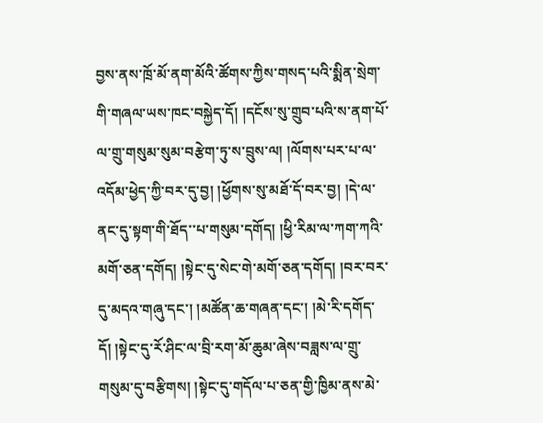བྱས་ནས་ཁྲོ་མོ་ནག་མོའི་ཚོགས་ཀྱིས་གསད་པའི་སྨིན་སྲེག་གི་གཞལ་ཡས་ཁང་བསྐྱེད་དོ། །དངོས་སུ་གྲུབ་པའི་ས་ནག་པོ་ལ་གྲུ་གསུམ་སུམ་བརྩེག་ཏུ་ས་བྲུས་ལ། །ལོགས་པར་པ་ལ་འདོམ་ཕྱེད་ཀྱི་བར་དུ་བྱ། །ཕྱོགས་སུ་མཐོ་དོ་བར་བྱ། །དེ་ལ་ནང་དུ་སྟག་གི་ཐོད་་པ་གསུམ་དགོད། །ཕྱི་རིམ་ལ་ཀག་ཀའི་མགོ་ཅན་དགོད། །སྟེང་དུ་སེང་གེ་མགོ་ཅན་དགོད། །བར་བར་དུ་མདའ་གཞུ་དང་། །མཚོན་ཆ་གཞན་དང་། །མེ་རི་དགོད་དོ། །སྟེང་དུ་རོ་ཤིང་ལ་བྲི་རག་མོ་ཆུམ་ཞེས་བཟླས་ལ་གྲུ་གསུམ་དུ་བརྩིགས། །སྟེང་དུ་གདོལ་པ་ཅན་གྱི་ཁྱིམ་ནས་མེ་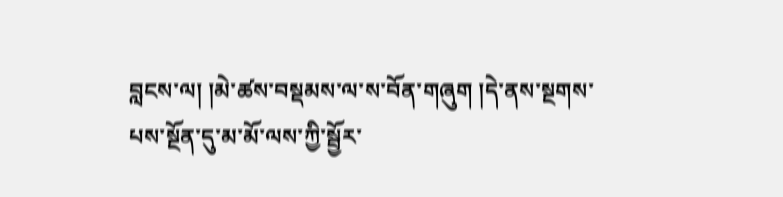བླངས་ལ། །མེ་ཚས་བསྡམས་ལ་ས་བོན་གཞུག །དེ་ནས་སྔགས་པས་སྔོན་དུ་མ་མོ་ལས་ཀྱི་སྦྱོར་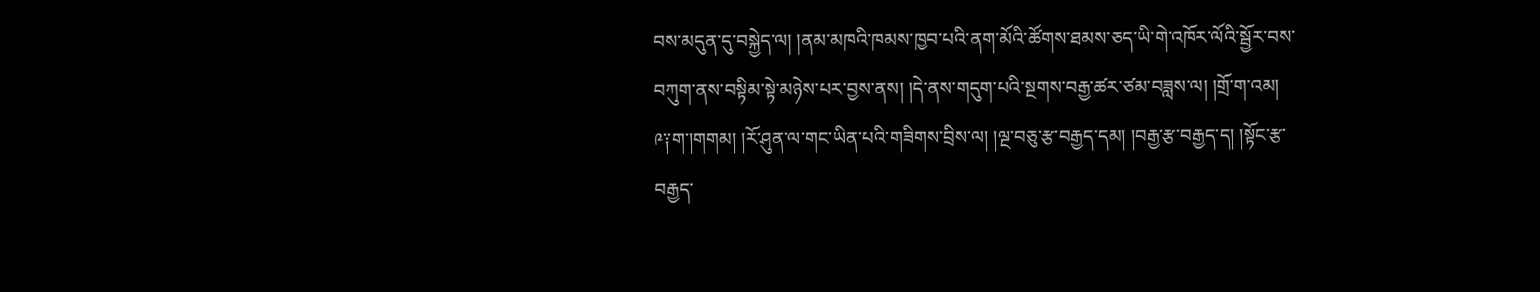བས་མདུན་དུ་བསྐྱེད་ལ། །ནམ་མཁའི་ཁམས་ཁྱབ་པའི་ནག་མོའི་ཚོགས་ཐམས་ཅད་ཡི་གེ་འཁོར་ལོའི་སྦྱོར་བས་བཀུག་ནས་བསྟིམ་སྟེ་མཉེས་པར་བྱས་ནས། །དེ་ནས་གདུག་པའི་སྔགས་བརྒྱ་ཚར་ཙམ་བཟླས་ལ། །གྲོ་ག་འམ། ༩༑ག་།གགམ། །རོ་ཤུན་ལ་གང་ཡིན་པའི་གཟིགས་བྲིས་ལ། །ལྔ་བཅུ་རྩ་བརྒྱད་དམ། །བརྒྱ་རྩ་བརྒྱད་ད། །སྟོང་རྩ་བརྒྱད་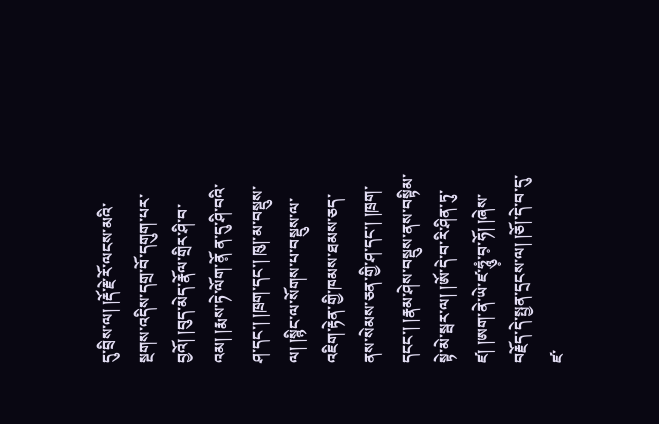དུ་བྲིས་ལ། །རྡོ་རྗེ་རོ་ལངས་མའི་སྔགས་འདིས་དགྲ་བོ་དགུག་པར་བྱའོ། །བུད་མེད་རྣོལ་གྲིར་ཤི་བ་འམ། །རྨས་ཏེ་ལོག་ནོ༷ ན་དུ་ཤི་བའི་ཤ་དང་། །ཁྲག་དང་། ཁུ།་མ་བསྡུས་ལ། །སྙིང་ལ་སོགས་པ་བསྡུས་ལ་འཇིག་རྟེན་གྱི་ཁམས་ཐམས་ཅད་ནས་སེམས་ཅན་གྱི་ཤ་དང་། །ཁྲག་དངང་། །རྣམ་ཤེས་བསྡུས་ནས་བསྟིམ་སྟེ་མེ་སྦར་ལ། །ཨོ་དེ་བ་རི་ཤིན་ཏུ་ཛ། །ཨག་ནེ་ཡེ་ཛ་ཧཱུཾ༷་བ༷་ཧོ། །ཞེས་བརྗོད་དེ་སྤྱན་དྲངས་ལ། །ཅོ།་དེ་བ་དུ་ཛ་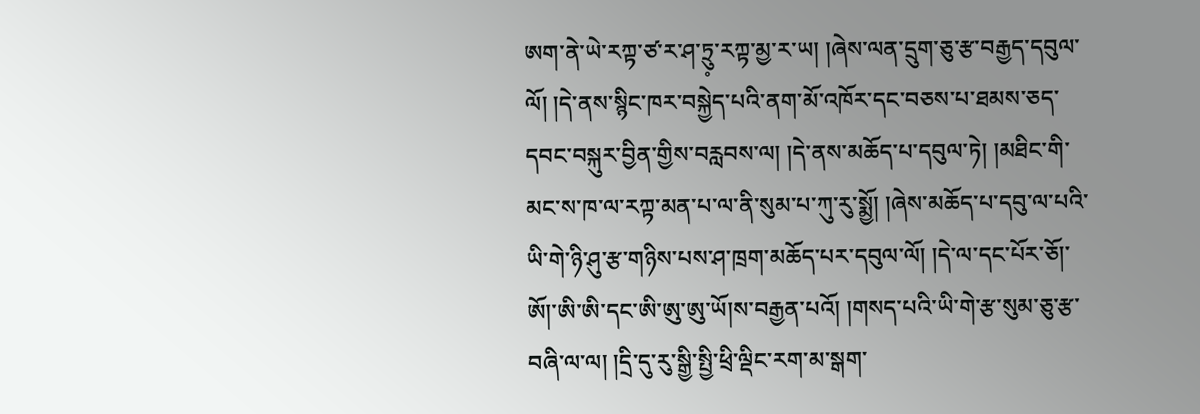ཨག་ནེ་ཡེ་རཀྟ་ཙ་ར་ཤ་ཏྲུ༷་རཀྟ་མྱ་ར་ཡ། །ཞེས་ལན་དྲུག་ཅུ་རྩ་བརྒྱད་དབུལ་ལོ། །དེ་ནས་སྙིང་ཁར་བསྐྱེད་པའི་ནག་མོ་འཁོར་དང་བཅས་པ་ཐམས་ཅད་དབང་བསྐུར་བྱིན་གྱིས་བརླབས་ལ། །དེ་ནས་མཆོད་པ་དབུལ་ཏེ། །མཐིང་གི་མང་ས་ཁ་ལ་རཀྟ་མན་པ་ལ་ནི་སུམ་པ་ཀུ་རུ་སྨྱོ། །ཞེས་མཆོད་པ་དབུ་ལ་པའི་ཡི་གེ་ཉི་ཤུ་རྩ་གཉིས་པས་ཤ་ཁྲག་མཆོད་པར་དབུལ་ལོ། །དེ་ལ་དང་པོར་ཅོ།་ཨོ།་ཨི་ཨི་དང་ཨི་ཨུ་ཨུ་ཡོ།ས་བརྒྱན་པའོ། །གསད་པའི་ཡི་གེ་རྩ་སུམ་ཅུ་རྩ་བཞི་ལ་ལ། །དྲི་དུ་རུ་སྒྱི་སྤྱི་ཕྲི་ལྡིང་རག་མ་སྒག་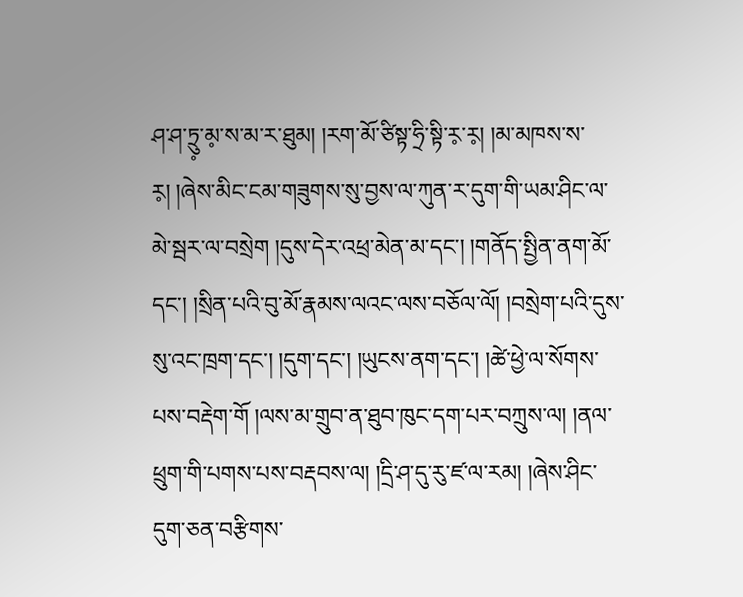ཤ་ཤ་ཏྲུ༷་མ༷་ས་མ་ར་ཐུམ། །རག་མོ་ཙིསྟ་ཧྲི་སྟི་ར༷་ར༷། །མ་མཁས་ས་ར༷། །ཞེས་མིང་ངམ་གཟུགས་སུ་བྱས་ལ་ཀུན་ར་དུག་གི་ཡམ་ཤིང་ལ་མེ་སྦར་ལ་བསྲེག །དུས་དེར་འཕྲ་མེན་མ་དང་། །གནོད་སྤྱིན་ནག་མོ་དང་། །སྲིན་པའི་བུ་མོ་རྣམས་ལའང་ལས་བཅོལ་ལོ། །བསྲེག་པའི་དུས་སུ་འང་ཁྲག་དང་། །དུག་དང་། །ཡུངས་ནག་དང་། །ཚེ་ཕྱེ་ལ་སོགས་པས་བརྡེག་གོ །ལས་མ་གྲུབ་ན་ཐུབ་ཁུང་དག་པར་བཀྲུས་ལ། །ནལ་ཕྲུག་གི་པགས་པས་བརྡབས་ལ། །དྲི་ཤ་དུ་རུ་ཛ་ལ་རམ། །ཞེས་ཤིང་དུག་ཅན་བརྩིགས་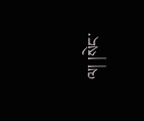ལ། །སེང་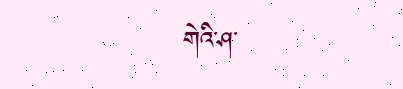གེའི་ཤ་